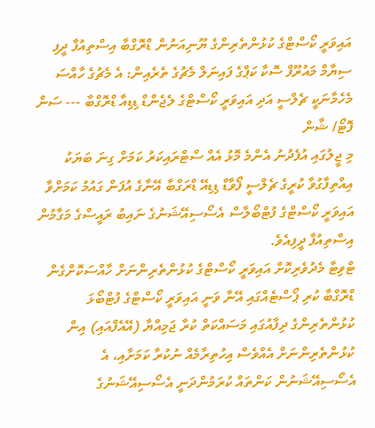އައިވަރީ ކޯސްޓްގެ ކުޅުންތެރިންގެ ޔޫނިއަނުން ޑްރޮގްބާ އިސްތިއުފާ ދީފި
ސިޔާމް މައުރޫފް ސޮކާ ކަޕްގެ ފައިނަލް މެޗުގެ ތެރެއިން: އެ މެޗުގެ ހާއްސަ މެހެމާނަކީ ޗެލްސީ އަދި އައިވަރީ ކޯސްޓްގެ ލެޖެންޑް ޑިޑިއާ ޑްރޮގްބާ --- ސަން ފޮޓޯ/ ޝާން
މި ޖީލުގައި އުފެދުނު އެންމެ މޮޅު އެއް ސްޓްރައިކަރު ކަމަށް ގިނަ ބަޔަކު އިއްތިފާގުވާ ކުރީގެ ޗެލްސީ ފޯވާޑް ޑިޑިއޭ ޑްރަގްބާ އޭނާގެ އުފަން ގައުމު ކަމަށްވާ އައިވަރީ ކޯސްޓްގެ ފުޓްބޯލާސް އެސޯސިއޭޝަނުގެ ނައިބު ރައީސްގެ މަގާމުން އިސްތިއުފާ ދީފިއެވެ.
ޓްވިޓާ މެދުވެރިކޮށް އައިވަރީ ކޯސްޓްގެ ކުޅުންތެރިންނަށް ހާއްސަކޮށްގެން ޑްރޮގްބާ ކުރި ޕޯސްޓެއްގައި އޭނާ ވަނީ އައިވަރީ ކޯސްޓްގެ ފުޓްބޯޅަ ކުޅުންތެރިންގެ ދިފާއުގައި މަސައްކަތް ކުރާ ޖަމިއްޔާ (އޭއެފްއައި) އިން ކުޅުންތެރިންނަށް އެއްވެސް އިހުތިރާމެއް ނުކުރާ ކަމަށާއި، އެ އެސޯސިއޭޝަނުން ކަންތައް ކުރަމުންދަނީ އެސޯސިއޭޝަނުގެ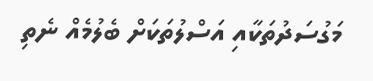މަގުސަދުތަކާއި އަސްލުތަކަށް ބެލުމެއް ނެތި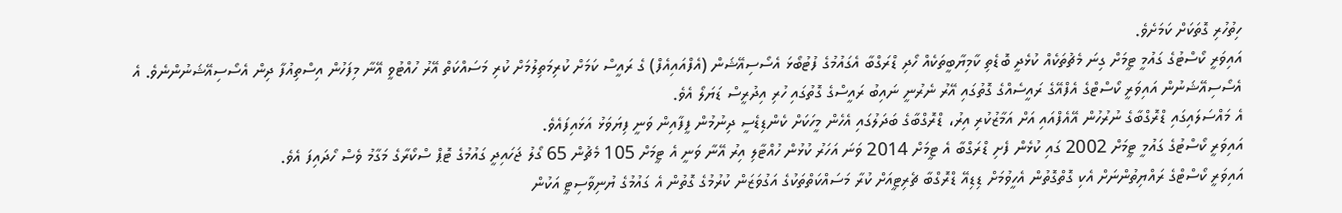ހިތުހުރި ގޮތަކަށް ކަމަށެވެ.
އައިވަރީ ކޯސްޓުގެ ގައުމީ ޓީމަށް ގިނަ މެޗުތަކެއް ކުޅެދީ ބޮޑެތި ކާމިޔާބީތަކެއް ހޯދި ޑްރަގްބާ އެގައުމުގެ ފުޓުބޯޅަ އެސޯސިއޭޝަން (އެފްއައިއެފް) ގެ ރައީސް ކަމަށް ކުރިމަތިލުމަށް ކުރި މަސައްކަތް އޭރު ހުއްޓުވީ އޭނާ މިފަހުން އިސްތިއުފާ ދިން އެސޯސިއޭޝަނުންނެވެ. އެ އެސޯސިއޭޝަނުން އައިވަރީ ކޯސްޓްގެ އެފްއޭގެ ރައީސެއްގެ ގޮތުގައި އޭރު ނެރުނީ ނައިބު ރައީސްގެ ގޮތުގައި ހުރި އިދުރީސް ޑަޔަލޯ އެވެ.
އެ މައްސަލައިގައި ޑްރޮގްބާގެ ނުރުހުން އޭއެފްއައި އަށް އަމާޒުކުރި އިރު، ޑްރޮގްބާގެ ބަދަލުގައި އެހެން މީހަކަށް ކެންޑިޑެސީ ދިނުމުން ފީފާއިން ވަނީ ފިޔަވަޅު އަޅައިފައެވެ.
އައިވަރީ ކޯސްޓުގެ ގައުމީ ޓީމަށް 2002 ގައި ކުޅެން ފެށި ޑްރަގްބާ އެ ޓީމަށް 2014 ވަނަ އަހަރު ކުޅުން ހުއްޓާލި އިރު އޭނާ ވަނީ އެ ޓީމަށް 105 މެޗުން 65 ގޯލު ޖަހައިދީ ގައުމުގެ ޓޮޕް ސްކޯރާގެ މަގާމު ވެސް ހޯދައިފަ އެވެ.
އައިވަރީ ކޯސްޓްގެ ރައްޔިތުންނަށް އެކި ގޮތްގޮތުން އެހީވުމަށް ޑިޑިއޭ ޑްރޮގްބާ ޗެރިޓީއަށް ކުރާ މަސައްކަތްތަކުގެ އަގުވަޒަން ކުރުމުގެ ގޮތުން އެ ގައުމުގެ ޔުނިވާސިޓީ އަކުން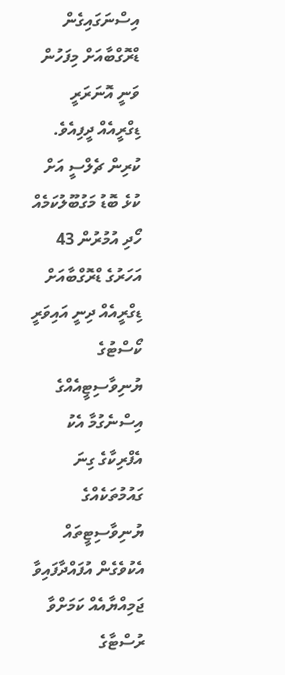އިސްނަގައިގެން ޑްރޮގްބާއަށް މިފަހުން ވަނީ އޮނަރަރީ ޑިގްރީއެއް ދީފިއެވެ.
ކުރިން ޗެލްސީ އަށް ކުޅެ ބޮޑު މަގުބޫލުކަމެއް ހޯދި އުމުރުން 43 އަހަރުގެ ޑްރޮގްބާއަށް ޑިގްރީއެއް ދިނީ އައިވަރީ ކޯސްޓުގެ ޔުނިވާސިޓީއެއްގެ އިސްނެގުމާ އެކު އެފްރިކާގެ ގިނަ ގައުމުތަކެއްގެ ޔުނިވާސިޓީތައް އެކުވެގެން އުފައްދާފައިވާ ޖަމިއްޔާއެއް ކަމަށްވާ ރުސްޓާގެ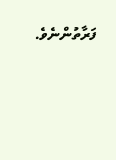ފަރާތުންނެވެ.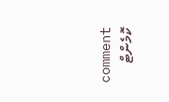comment ކޮމެންޓް